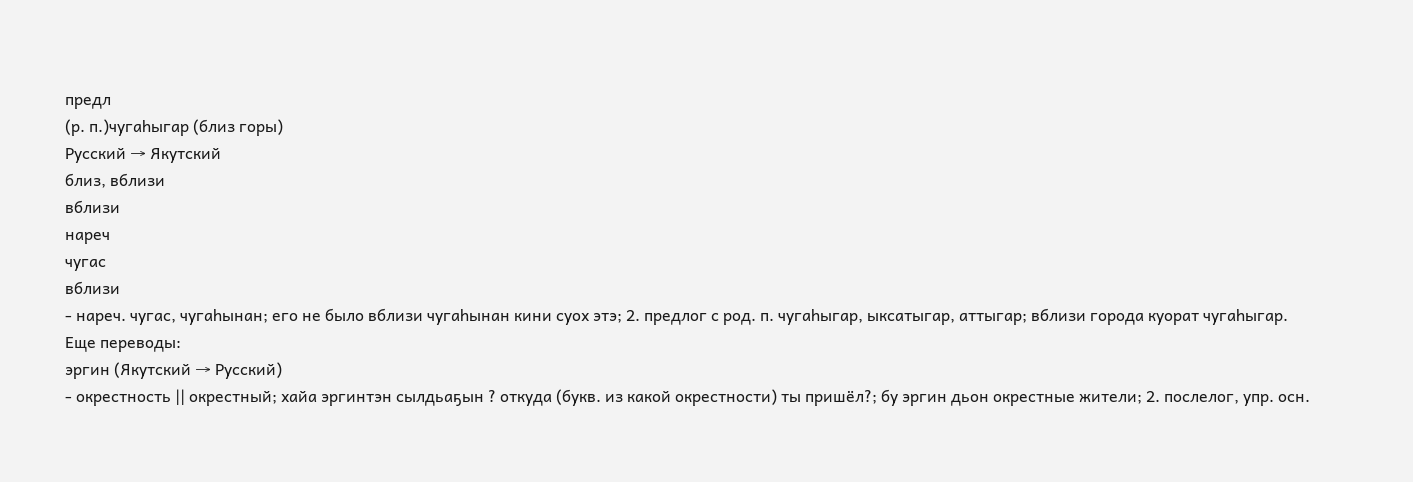предл
(р. п.)чугаһыгар (близ горы)
Русский → Якутский
близ, вблизи
вблизи
нареч
чугас
вблизи
- нареч. чугас, чугаһынан; его не было вблизи чугаһынан кини суох этэ; 2. предлог с род. п. чугаһыгар, ыксатыгар, аттыгар; вблизи города куорат чугаһыгар.
Еще переводы:
эргин (Якутский → Русский)
- окрестность || окрестный; хайа эргинтэн сылдьаҕын ? откуда (букв. из какой окрестности) ты пришёл?; бу эргин дьон окрестные жители; 2. послелог, упр. осн.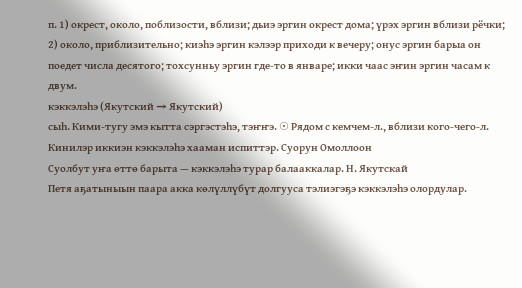п. 1) окрест, около, поблизости, вблизи; дьиэ эргин окрест дома; үрэх эргин вблизи рёчки; 2) около, приблизительно; киэһэ эргин кэлээр приходи к вечеру; онус эргин барыа он поедет числа десятого; тохсунньу эргин где-то в январе; икки чаас эҥин эргин часам к двум.
кэккэлэһэ (Якутский → Якутский)
сыһ. Кими-тугу эмэ кытта сэргэстэһэ, тэҥҥэ. ☉ Рядом с кемчем-л., вблизи кого-чего-л.
Кинилэр иккиэн кэккэлэһэ хааман испиттэр. Суорун Омоллоон
Суолбут уҥа өттө барыта — кэккэлэһэ турар балааккалар. Н. Якутскай
Петя аҕатыныын паара акка көлүллүбүт долгууса тэлиэгэҕэ кэккэлэһэ олордулар.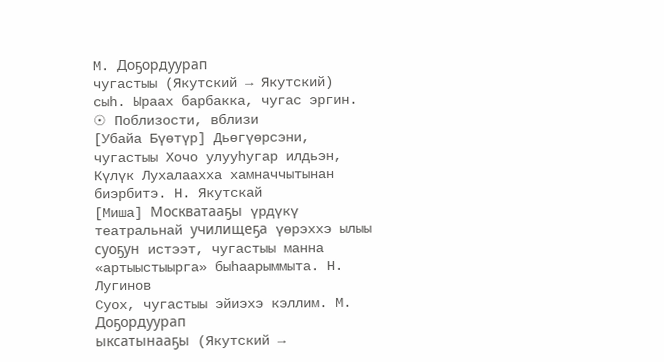М. Доҕордуурап
чугастыы (Якутский → Якутский)
сыһ. Ыраах барбакка, чугас эргин. ☉ Поблизости, вблизи
[Убайа Бүөтүр] Дьөгүөрсэни, чугастыы Хочо улууһугар илдьэн, Күлүк Лухалаахха хамначчытынан биэрбитэ. Н. Якутскай
[Миша] Москватааҕы үрдүкү театральнай училищеҕа үөрэххэ ылыы суоҕун истээт, чугастыы манна «артыыстыырга» быһаарыммыта. Н. Лугинов
Суох, чугастыы эйиэхэ кэллим. М. Доҕордуурап
ыксатынааҕы (Якутский →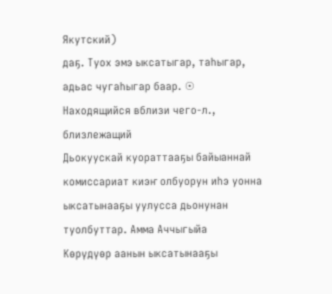Якутский)
даҕ. Туох эмэ ыксатыгар, таһыгар, адьас чугаһыгар баар. ☉ Находящийся вблизи чего-л., близлежащий
Дьокуускай куораттааҕы байыаннай комиссариат киэҥ олбуорун иһэ уонна ыксатынааҕы уулусса дьонунан туолбуттар. Амма Аччыгыйа
Көрүдүөр аанын ыксатынааҕы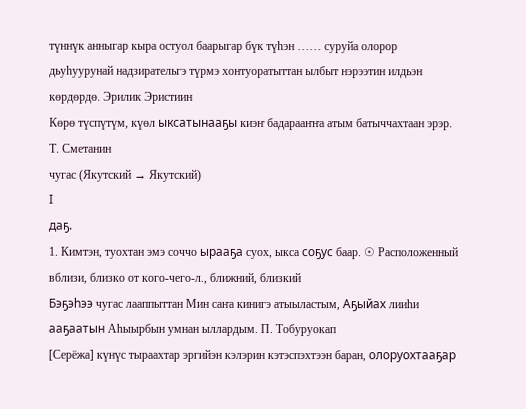түннүк анныгар кыра остуол баарыгар бүк түһэн …… суруйа олорор дьуһуурунай надзирательгэ түрмэ хонтуоратыттан ылбыт нэрээтин илдьэн көрдөрдө. Эрилик Эристиин
Көрө түспүтүм, күөл ыксатынааҕы киэҥ бадарааҥҥа атым батыччахтаан эрэр. Т. Сметанин
чугас (Якутский → Якутский)
I
даҕ.
1. Кимтэн, туохтан эмэ соччо ырааҕа суох, ыкса соҕус баар. ☉ Расположенный вблизи, близко от кого-чего-л., ближний, близкий
Бэҕэһээ чугас лааппыттан Мин саҥа кинигэ атыыластым, Аҕыйах лииһи ааҕаатын Аһыырбын умнан ыллардым. П. Тобуруокап
[Серёжа] күнүс тыраахтар эргийэн кэлэрин кэтэспэхтээн баран, олоруохтааҕар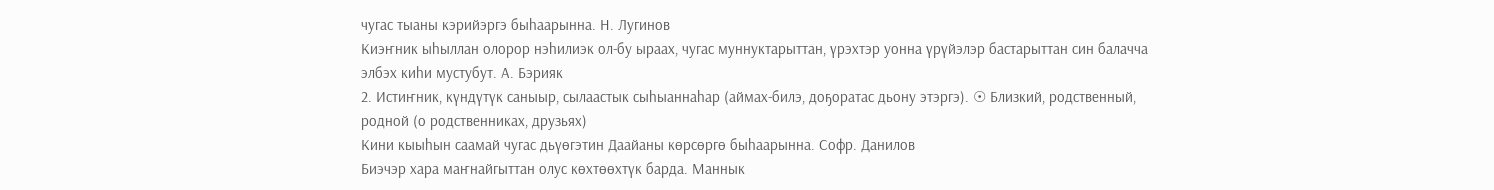чугас тыаны кэрийэргэ быһаарынна. Н. Лугинов
Киэҥник ыһыллан олорор нэһилиэк ол-бу ыраах, чугас муннуктарыттан, үрэхтэр уонна үрүйэлэр бастарыттан син балачча элбэх киһи мустубут. А. Бэрияк
2. Истиҥник, күндүтүк саныыр, сылаастык сыһыаннаһар (аймах-билэ, доҕоратас дьону этэргэ). ☉ Близкий, родственный, родной (о родственниках, друзьях)
Кини кыыһын саамай чугас дьүөгэтин Даайаны көрсөргө быһаарынна. Софр. Данилов
Биэчэр хара маҥнайгыттан олус көхтөөхтүк барда. Маннык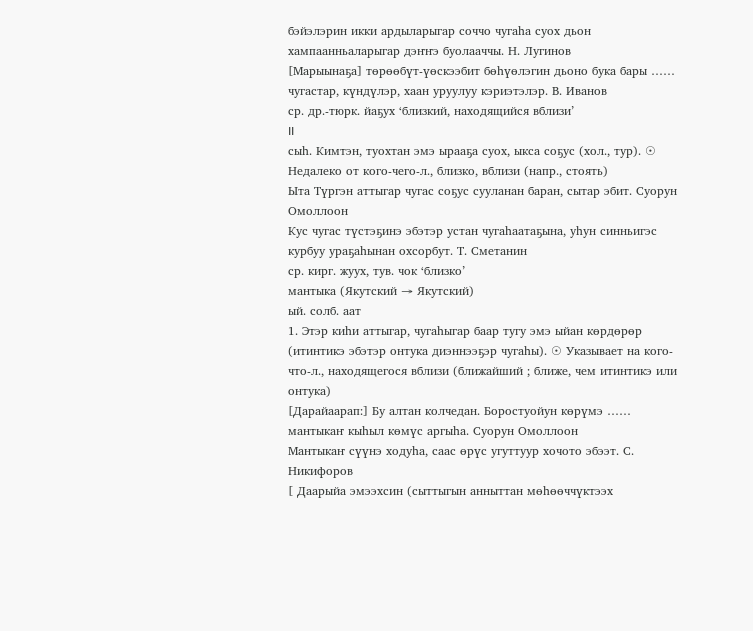бэйэлэрин икки ардыларыгар соччо чугаһа суох дьон хампаанньаларыгар дэҥҥэ буолааччы. Н. Лугинов
[Марыынаҕа] төрөөбүт-үөскээбит бөһүөлэгин дьоно бука бары …… чугастар, күндүлэр, хаан уруулуу кэриэтэлэр. В. Иванов
ср. др.-тюрк. йаҕух ‘близкий, находящийся вблизи’
II
сыһ. Кимтэн, туохтан эмэ ырааҕа суох, ыкса соҕус (хол., тур). ☉ Недалеко от кого-чего-л., близко, вблизи (напр., стоять)
Ыта Түргэн аттыгар чугас соҕус сууланан баран, сытар эбит. Суорун Омоллоон
Кус чугас түстэҕинэ эбэтэр устан чугаһаатаҕына, уһун синньигэс курбуу ураҕаһынан охсорбут. Т. Сметанин
ср. кирг. жуух, тув. чок ‘близко’
мантыка (Якутский → Якутский)
ый. солб. аат
1. Этэр киһи аттыгар, чугаһыгар баар тугу эмэ ыйан көрдөрөр (итинтикэ эбэтэр онтука диэннээҕэр чугаһы). ☉ Указывает на кого-что-л., находящегося вблизи (ближайший ; ближе, чем итинтикэ или онтука)
[Дарайаарап:] Бу алтан колчедан. Боростуойун көрүмэ …… мантыкаҥ кыһыл көмүс аргыһа. Суорун Омоллоон
Мантыкаҥ сүүнэ ходуһа, саас өрүс угуттуур хочото эбээт. С. Никифоров
[ Даарыйа эмээхсин (сыттыгын анныттан мөһөөччүктээх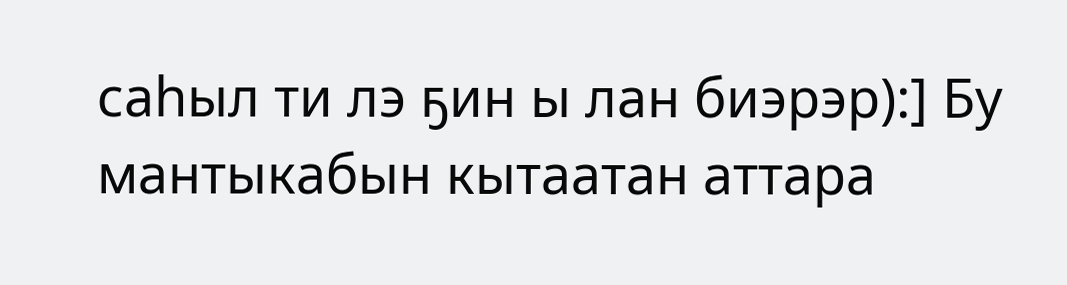саһыл ти лэ ҕин ы лан биэрэр):] Бу мантыкабын кытаатан аттара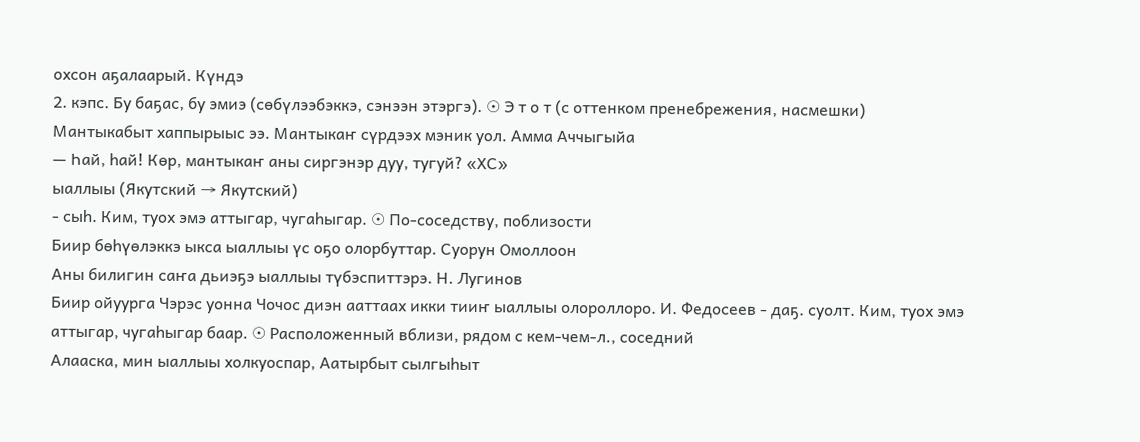охсон аҕалаарый. Күндэ
2. кэпс. Бу баҕас, бу эмиэ (сөбүлээбэккэ, сэнээн этэргэ). ☉ Э т о т (с оттенком пренебрежения, насмешки)
Мантыкабыт хаппырыыс ээ. Мантыкаҥ сүрдээх мэник уол. Амма Аччыгыйа
— Һай, һай! Көр, мантыкаҥ аны сиргэнэр дуу, тугуй? «ХС»
ыаллыы (Якутский → Якутский)
- сыһ. Ким, туох эмэ аттыгар, чугаһыгар. ☉ По-соседству, поблизости
Биир бөһүөлэккэ ыкса ыаллыы үс оҕо олорбуттар. Суорун Омоллоон
Аны билигин саҥа дьиэҕэ ыаллыы түбэспиттэрэ. Н. Лугинов
Биир ойуурга Чэрэс уонна Чочос диэн ааттаах икки тииҥ ыаллыы олороллоро. И. Федосеев - даҕ. суолт. Ким, туох эмэ аттыгар, чугаһыгар баар. ☉ Расположенный вблизи, рядом с кем-чем-л., соседний
Алааска, мин ыаллыы холкуоспар, Аатырбыт сылгыһыт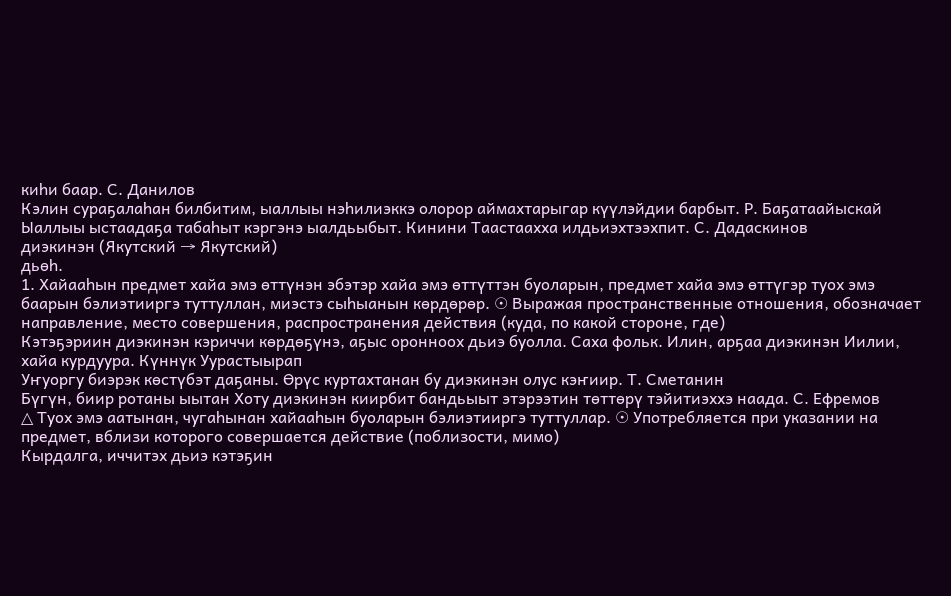киһи баар. С. Данилов
Кэлин сураҕалаһан билбитим, ыаллыы нэһилиэккэ олорор аймахтарыгар күүлэйдии барбыт. Р. Баҕатаайыскай
Ыаллыы ыстаадаҕа табаһыт кэргэнэ ыалдьыбыт. Кинини Таастаахха илдьиэхтээхпит. С. Дадаскинов
диэкинэн (Якутский → Якутский)
дьөһ.
1. Хайааһын предмет хайа эмэ өттүнэн эбэтэр хайа эмэ өттүттэн буоларын, предмет хайа эмэ өттүгэр туох эмэ баарын бэлиэтииргэ туттуллан, миэстэ сыһыанын көрдөрөр. ☉ Выражая пространственные отношения, обозначает направление, место совершения, распространения действия (куда, по какой стороне, где)
Кэтэҕэриин диэкинэн кэриччи көрдөҕүнэ, аҕыс оронноох дьиэ буолла. Саха фольк. Илин, арҕаа диэкинэн Иилии, хайа курдуура. Күннүк Уурастыырап
Уҥуоргу биэрэк көстүбэт даҕаны. Өрүс куртахтанан бу диэкинэн олус кэҥиир. Т. Сметанин
Бүгүн, биир ротаны ыытан Хоту диэкинэн киирбит бандьыыт этэрээтин төттөрү тэйитиэххэ наада. С. Ефремов
△ Туох эмэ аатынан, чугаһынан хайааһын буоларын бэлиэтииргэ туттуллар. ☉ Употребляется при указании на предмет, вблизи которого совершается действие (поблизости, мимо)
Кырдалга, иччитэх дьиэ кэтэҕин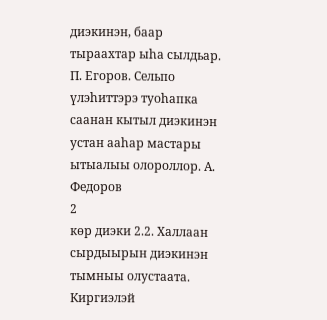диэкинэн, баар тыраахтар ыһа сылдьар. П. Егоров. Сельпо үлэһиттэрэ туоһапка саанан кытыл диэкинэн устан ааһар мастары ытыалыы олороллор. А. Федоров
2
көр диэки 2.2. Халлаан сырдыырын диэкинэн тымныы олустаата. Киргиэлэй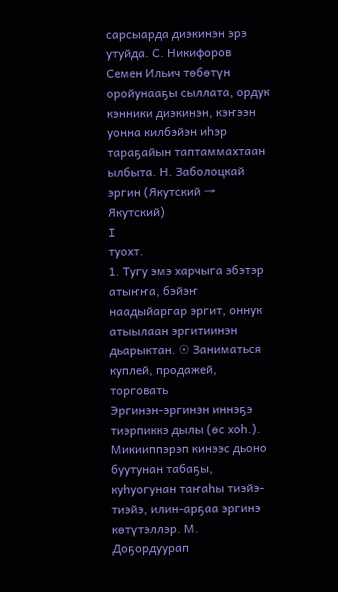сарсыарда диэкинэн эрэ утуйда. С. Никифоров
Семен Ильич төбөтүн оройунааҕы сыллата, ордук кэнники диэкинэн, кэҥээн уонна килбэйэн иһэр тараҕайын таптаммахтаан ылбыта. Н. Заболоцкай
эргин (Якутский → Якутский)
I
туохт.
1. Тугу эмэ харчыга эбэтэр атыҥҥа, бэйэҥ наадыйаргар эргит, оннук атыылаан эргитиинэн дьарыктан. ☉ Заниматься куплей, продажей, торговать
Эргинэн-эргинэн иннэҕэ тиэрпиккэ дылы (өс хоһ.). Микииппэрэп кинээс дьоно буутунан табаҕы, куһуогунан таҥаһы тиэйэ-тиэйэ, илин-арҕаа эргинэ көтүтэллэр. М. Доҕордуурап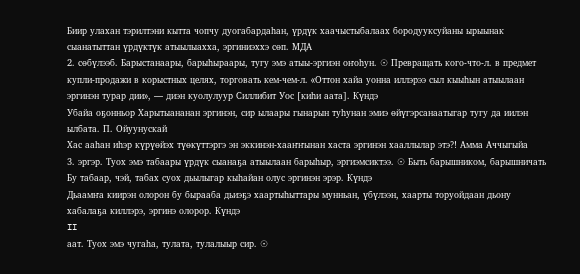Биир улахан тэрилтэни кытта чопчу дуогабардаһан, үрдүк хаачыстыбалаах бородууксуйаны ырыынак сыанатыттан үрдүктүк атыылыахха, эргиниэххэ сөп. МДА
2. сөбүлээб. Барыстанаары, барыһыраары, тугу эмэ атыы-эргиэн оҥоһун. ☉ Превращать кого-что-л. в предмет купли-продажи в корыстных целях, торговать кем-чем-л. «Оттон хайа уонна иллэрээ сыл кыыһын атыылаан эргинэн турар дии», — диэн куолулуур Силлибит Уос [киһи аата]. Күндэ
Убайа оҕонньор Харытыананан эргинэн, сир ылаары гынарын туһунан эмиэ өйүгэрсанаатыгар тугу да иилэн ылбата. П. Ойуунускай
Хас ааһан иһэр күрүөйэх түөкүттэргэ эн эккинэн-хааҥҥынан хаста эргинэн хааллылар этэ?! Амма Аччыгыйа
3. эргэр. Туох эмэ табаары үрдүк сыанаҕа атыылаан барыһыр, эргиэмсиктээ. ☉ Быть барышником, барышничать
Бу табаар, чэй, табах суох дьылыгар кыһайан олус эргинэн эрэр. Күндэ
Дьаамҥа киирэн олорон бу бырааба дьиэҕэ хаартыһыттары мунньан, үбүлээн, хаарты торуойдаан дьону хабалаҕа киллэрэ, эргинэ олорор. Күндэ
II
аат. Туох эмэ чугаһа, тулата, тулалыыр сир. ☉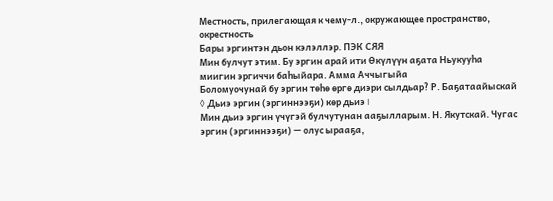Местность, прилегающая к чему-л., окружающее пространство, окрестность
Бары эргинтэн дьон кэлэллэр. ПЭК СЯЯ
Мин булчут этим. Бу эргин арай ити Өкүлүүн аҕата Ньукууһа миигин эргиччи баһыйара. Амма Аччыгыйа
Боломуочунай бу эргин төһө өргө диэри сылдьар? Р. Баҕатаайыскай
◊ Дьиэ эргин (эргиннээҕи) көр дьиэ I
Мин дьиэ эргин үчүгэй булчутунан ааҕылларым. Н. Якутскай. Чугас эргин (эргиннээҕи) — олус ырааҕа,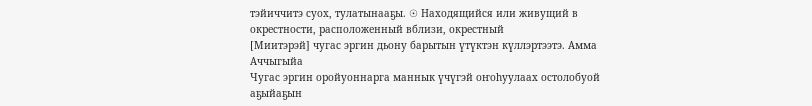тэйиччитэ суох, тулатынааҕы. ☉ Находящийся или живущий в окрестности, расположенный вблизи, окрестный
[Миитэрэй] чугас эргин дьону барытын үтүктэн күллэртээтэ. Амма Аччыгыйа
Чугас эргин оройуоннарга маннык үчүгэй оҥоһуулаах остолобуой аҕыйаҕын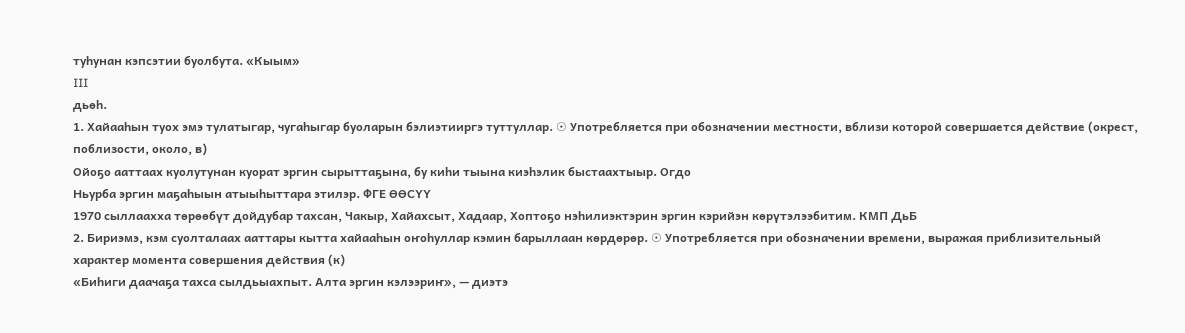туһунан кэпсэтии буолбута. «Кыым»
III
дьөһ.
1. Хайааһын туох эмэ тулатыгар, чугаһыгар буоларын бэлиэтииргэ туттуллар. ☉ Употребляется при обозначении местности, вблизи которой совершается действие (окрест, поблизости, около, в)
Ойоҕо ааттаах куолутунан куорат эргин сырыттаҕына, бу киһи тыына киэһэлик быстаахтыыр. Огдо
Ньурба эргин маҕаһыын атыыһыттара этилэр. ФГЕ ӨӨСҮҮ
1970 сыллаахха төрөөбүт дойдубар тахсан, Чакыр, Хайахсыт, Хадаар, Хоптоҕо нэһилиэктэрин эргин кэрийэн көрүтэлээбитим. КМП ДьБ
2. Бириэмэ, кэм суолталаах ааттары кытта хайааһын оҥоһуллар кэмин барыллаан көрдөрөр. ☉ Употребляется при обозначении времени, выражая приблизительный характер момента совершения действия (к)
«Биһиги даачаҕа тахса сылдьыахпыт. Алта эргин кэлээриҥ», — диэтэ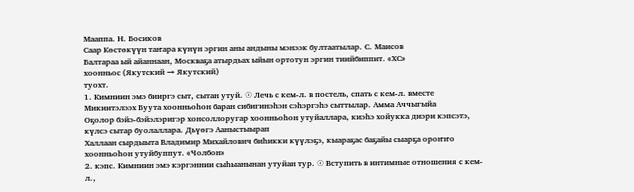Мааппа. Н. Босиков
Саар Көстөкүүн таҥара күнүн эргин аны андыны мэнээк бултаатылар. С. Маисов
Балтараа ый айаннаан, Москваҕа атырдьах ыйын ортотун эргин тиийбиппит. «ХС»
хоонньос (Якутский → Якутский)
туохт.
1. Кимниин эмэ бииргэ сыт, сытан утуй. ☉ Лечь с кем-л. в постель, спать с кем-л. вместе
Микиитэлээх Буута хоонньоһон баран сибигинэһэн сэһэргэһэ сыттылар. Амма Аччыгыйа
Оҕолор бэйэ-бэйэлэригэр хонсоллоругар хоонньоһон утуйаллара, киэһэ хойукка диэри кэпсэтэ, күлсэ сытар буолаллара. Дьүөгэ Ааныстыырап
Халлаан сырдыыта Владимир Михайлович биһикки күүлэҕэ, кыараҕас баҕайы сыарҕа ороҥҥо хоонньоһон утуйбуппут. «Чолбон»
2. кэпс. Кимниин эмэ кэргэннии сыһыанынан утуйан тур. ☉ Вступить в интимные отношения с кем-л.,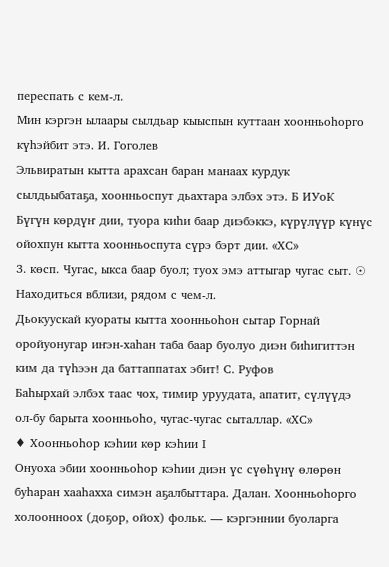переспать с кем-л.
Мин кэргэн ылаары сылдьар кыыспын куттаан хоонньоһорго күһэйбит этэ. И. Гоголев
Эльвиратын кытта арахсан баран манаах курдук сылдьыбатаҕа, хоонньоспут дьахтара элбэх этэ. Б ИУоК
Бүгүн көрдүҥ дии, туора киһи баар диэбэккэ, күрүлүүр күнүс ойохпун кытта хоонньоспута сүрэ бэрт дии. «ХС»
3. көсп. Чугас, ыкса баар буол; туох эмэ аттыгар чугас сыт. ☉ Находиться вблизи, рядом с чем-л.
Дьокуускай куораты кытта хоонньоһон сытар Горнай оройуонугар иҥэн-хаһан таба баар буолуо диэн биһигиттэн ким да түһээн да баттаппатах эбит! С. Руфов
Баһырхай элбэх таас чох, тимир уруудата, апатит, сүлүүдэ ол-бу барыта хоонньоһо, чугас-чугас сыталлар. «ХС»
♦ Хоонньоһор кэһии көр кэһии I
Онуоха эбии хоонньоһор кэһии диэн үс сүөһүнү өлөрөн буһаран хааһахха симэн аҕалбыттара. Далан. Хоонньоһорго холоонноох (доҕор, ойох) фольк. — кэргэннии буоларга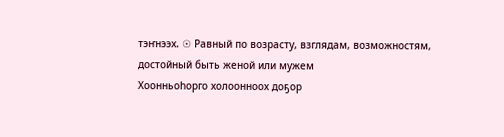тэҥнээх. ☉ Равный по возрасту, взглядам, возможностям, достойный быть женой или мужем
Хоонньоһорго холоонноох доҕор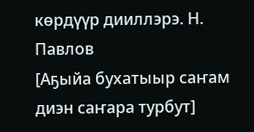көрдүүр дииллэрэ. Н. Павлов
[Аҕыйа бухатыыр саҥам диэн саҥара турбут]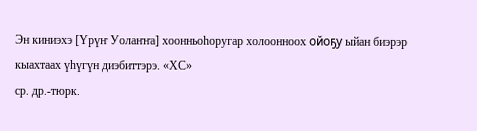Эн киниэхэ [Үрүҥ Уолаҥҥа] хоонньоһоругар холоонноох ойоҕу ыйан биэрэр кыахтаах үһүгүн диэбиттэрэ. «ХС»
ср. др.-тюрк.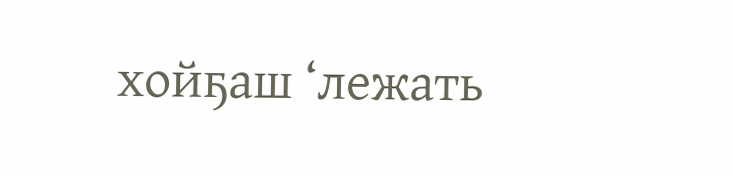хойҕаш ‘лежать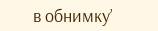в обнимку’